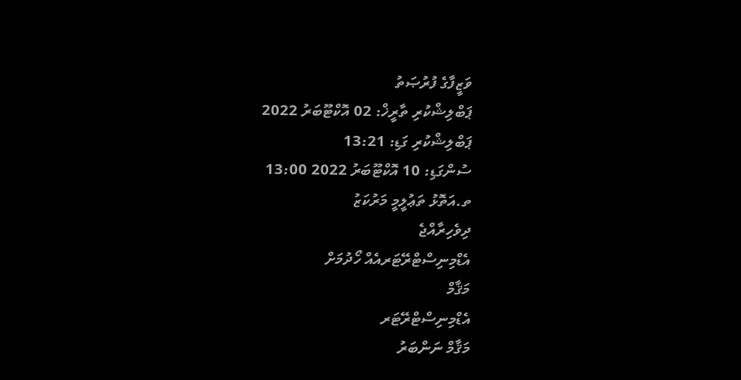ވަޒީފާގެ ފުރުޞަތު
ޕަބްލިޝްކުރި ތާރީޚް: 02 އޮކްޓޫބަރު 2022
ޕަބްލިޝްކުރި ގަޑި: 13:21
ސުންގަޑި: 10 އޮކްޓޫބަރު 2022 13:00
ތ.އަތޮޅު ތަޢުލީމީ މަރުކަޒު
ދިވެހިރާއްޖެ
އެޑްމިނިސްޓްރޭޓަރއެއް ހޯދުމަށް
މަޤާމް
އެޑްމިނިސްޓްރޭޓަރ
މަޤާމް ނަންބަރު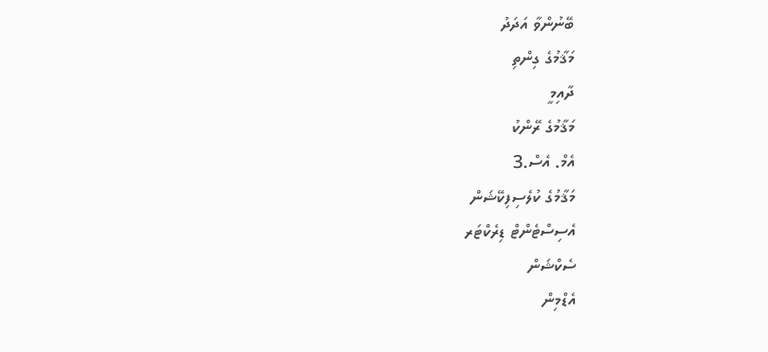ބޭނުންވާ އަދަދު
މަޤާމުގެ ގިންތި
ދާއިމީ
މަޤާމުގެ ރޭންކު
އެމް. އެސް.3
މަޤާމުގެ ކުލެސިފިކޭޝަން
އެސިސްޓެންޓް ޑިރެކްޓަރ
ސެކްޝަން
އެޑްމިން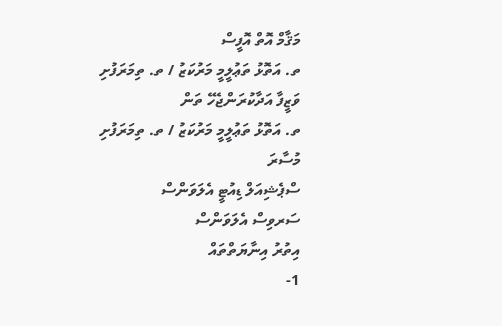މަޤާމް އޮތް އޮފީސް
ތ. އަތޮޅު ތަޢުލީމީ މަރުކަޒު / ތ. ތިމަރަފުށި
ވަޒީފާ އަދާކުރަންޖެހޭ ތަން
ތ. އަތޮޅު ތަޢުލީމީ މަރުކަޒު / ތ. ތިމަރަފުށި
މުސާރަ
ސްޕެޝިއަލް ޑިއުޓީ އެލަވަންސް
ސަރވިސް އެލަވަންސް
އިތުރު އިނާޔަތްތައް
1-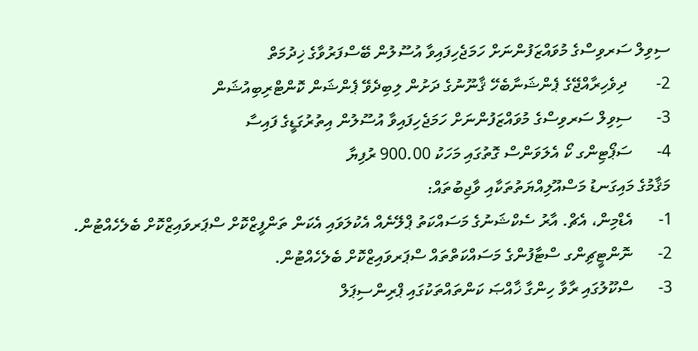ސިވިލް ސަރވިސްގެ މުވައްޒަފުންނަށް ހަމަޖެހިފައިވާ އުސޫލުން ބޭސްފަރުވާގެ ޚިދުމަތް
2-       ދިވެހިރާއްޖޭގެ ޕެންޝަނާބެހޭ ޤާނޫނުގެ ދަށުން ލިބިދެވޭ ޕެންޝަން ކޮންޓްރިބިއުޝަން
3-      ސިވިލް ސަރވިސްގެ މުވައްޒަފުންނަށް ހަމަޖެހިފައިވާ އުސޫލުން އިތުރުގަޑީގެ ފައިސާ
4-      ސަޕޯޓިންގ ކޯ އެލަވަންސް ގޮތުގައި މަހަކު 900.00 ރުފިޔާ
މަޤާމުގެ މައިގަނޑު މަސްއޫލިއްޔަތުތަކާއި ވާޖިބުތައް:
1-      އެޑްމިން، އެޗް. އާރު ސެކްޝަނުގެ މަސައްކަތު ޕްލޭނެއް އެކުލަވައި އެކަން ތަންފީޒްކޮށް ސްޕަރވައިޒްކޮށް ބެލެހެއްޓުން.
2-      ނޮންޓީޗިންގ ސްޓާފުންގެ މަސައްކަތްތައް ސްޕަރވައިޒްކޮށް ބެލެހެއްޓުން.
3-      ސްކޫލުގައި ރާވާ ހިންގާ ޚާއްޞަ ކަންތައްތަކުގައި ޕްރިންސިޕަލް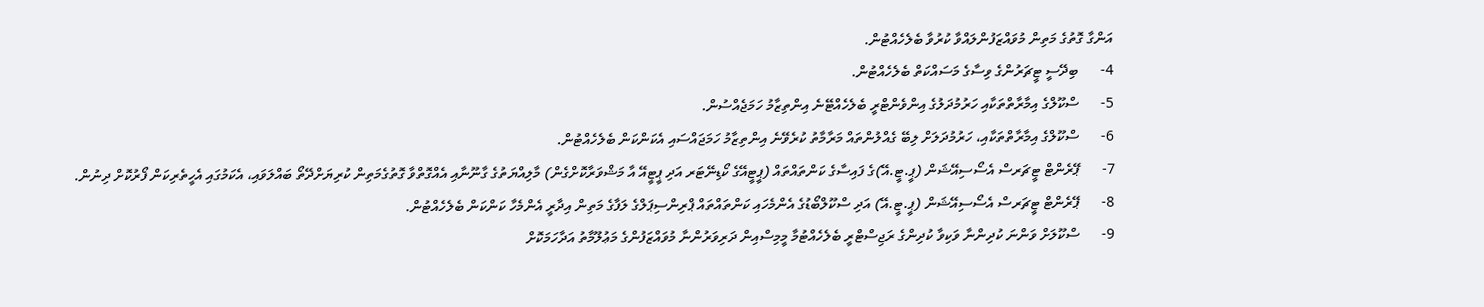އަންގާ ގޮތުގެ މަތިން މުވައްޒަފުންލައްވާ ކުރުވާ ބެލެހެއްޓުން.
4-      ބިދޭސީ ޓީޗަރުންގެ ވިސާގެ މަސައްކަތް ބެލެހެއްޓުން.
5-      ސްކޫލްގެ އިމާރާތްތަކާއި ހަރުމުދަލުގެ އިންވެންޓްރީ ބެލެހެއްޓޭނެ އިންތިޒާމު ހަމަޖެއްސުން.
6-      ސްކޫލްގެ އިމާރާތްތަކާއި، ހަރުމުދަލަށް ލިބޭ ގެއްލުންތައް މަރާމާތު ކުރެވޭނެ އިންތިޒާމު ހަމަޖައްސައި އެކަންކަން ބެލެހެއްޓުން.
7-      ޕޭރެންޓް ޓީޗަރސް އެސޯސިއޭޝަން (ޕީ.ޓީ.އޭ)ގެ ފައިސާގެ ކަންތައްތައް (ޕީޓީއޭގެ ކޯޑިނޭޓަރ އަދި ޕީޓީއޭ އާ މަޝްވަރާކޮށްގެން) މާލިއްޔަތުގެ ގާނޫނާއި އެއްގޮތްވާ ގޮތުގެމަތިން ކުރިޔަށްދޭތޯ ބައްލަވައި، އެކަމުގައި އެހީތެރިކަން ފޯރުކޮށް ދިނުން.
8-      ޕޭރެންޓް ޓީޗަރސް އެސޯސިއޭޝަން (ޕީ.ޓީ.އޭ) އަދި ސްކޫލްބޯޑުގެ އެންމެހައި ކަންތައްތައް ޕްރިންސިޕަލްގެ ލަފާގެ މަތިން އިދާރީ އެންމެހާ ކަންކަން ބެލެހެއްޓުން.
9-      ސްކޫލަށް ވަންނަ ކުދިންނާ ވަކިވާ ކުދިންގެ ރަޖިސްޓްރީ ބެލެހެއްޓުމާ މީމިސްއިން ދަރިވަރުންނާ މުވައްޒަފުންގެ މަޢުލޫމާތު އަދާހަމަކޮށް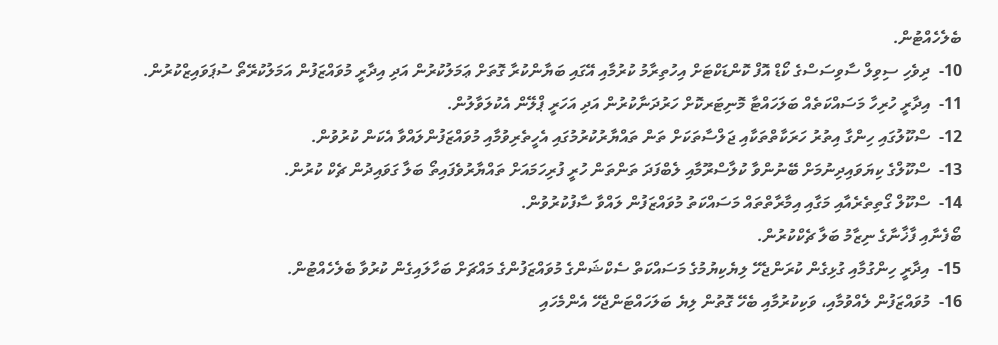ބެލެހެއްޓުން.
10-  ދިވެހި ސިވިލް ސާވިސަސްގެ ކޯޑް އޮފް ކޮންޑަކްޓަށް އިހުތިރާމު ކުރުމާއި އޭގައި ބަޔާންކުރާ ގޮތަށް ޢަމަލުކުރުން އަދި އިދާރީ މުވައްޒަފުން އަމަލުކުރޭތޯ ސުޕަވައިޒްކުރުން.
11-  އިދާރީ ހުރިހާ މަސައްކަތެއް ބަލަހައްޓާ މޮނިޓަރކޮށް ހަރުދަނާކުރުން އަދި އަހަރީ ޕްލޭން އެކުލަވާލުން.
12-  ސްކޫލުގައި ހިންގާ އިތުރު ހަރަކާތްތަކާއި ޖަލްސާތަކަށް ތަން ތައްޔާރުކުރުމުގައި އެހީތެރިވުމާއި މުވައްޒަފުންލައްވާ އެކަން ކުރުވުން.
13-  ސްކޫލްގެ ކިޔަވައިދިނުމަށް ބޭނުންވާ ކުލާސްރޫމާއި ލެބްފަދަ ތަންތަން ހުރީ ފުރިހަމައަށް ތައްޔާރުވެފައިތޯ ބަލާ ގަވައިދުން ޗެކް ކުރުން.
14-  ސްކޫލް ގޯތިތެރެއާއި މަގާއި އިމާރާތްތައް މަސައްކަތު މުވައްޒަފުން ލައްވާ ސާފުކުރުވުން.
ބޯފެނާއި ފާޚާނާގެ ނިޒާމު ބަލާ ޗެކްކުރުން.
15-  އިދާރީ ހިންގުމާއި ގުޅިގެން ކުރަންޖެހޭ ލިޔެކިޔުމުގެ މަސައްކަތް ސެކްޝަންގެ މުވައްޒަފުންގެ މައްޗަށް ބަހާލައިގެން ކުރުވާ ބެލެހެއްޓުން.
16-  މުވައްޒަފުން ލެއްވުމާއި، ވަކިކުރުމާއި ބެހޭ ގޮތުން ލިޔެ ބަލަހައްޓަންޖެހޭ އެންމެހައި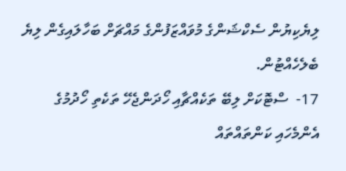ލިޔެކިޔުން ސެކްޝަންގެ މުވައްޒަފުންގެ މައްޗަށް ބަހާލައިގެން ލިޔެ ބެލެހެއްޓުން.
17-  ސްޓޮކަށް ލިބޭ ތަކެއްޗާއި ހޯދަންޖެހޭ ތަކެތި ހޯދުމުގެ އެންމެހައި ކަންތައްތައް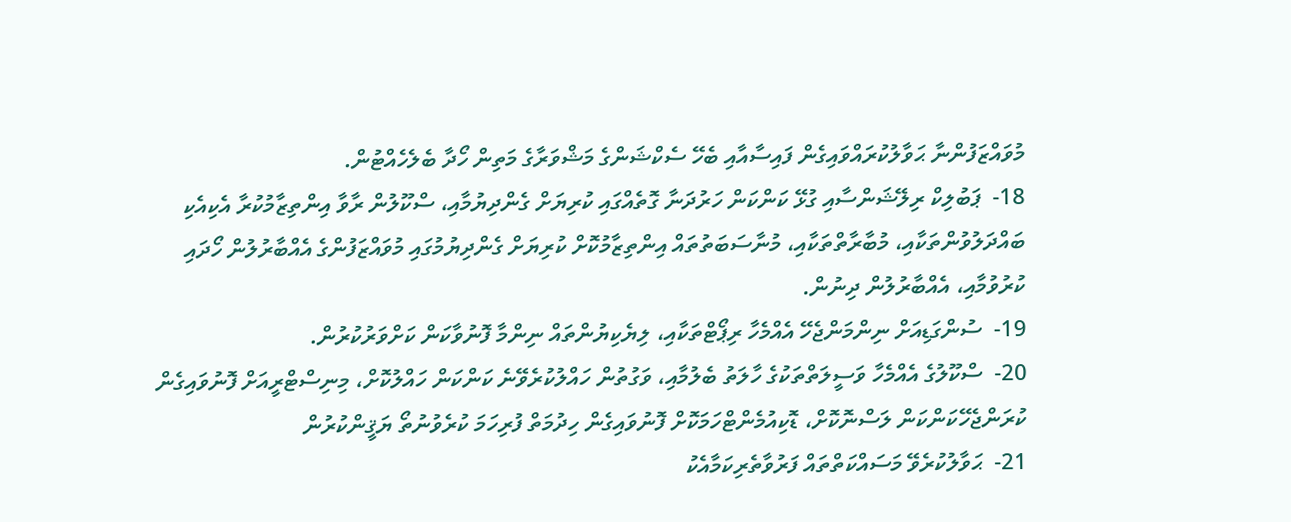މުވައްޒަފުންނާ ޙަވާލުކުރައްވައިގެން ފައިސާއާއި ބެހޭ ސެކްޝަންގެ މަޝްވަރާގެ މަތިން ހޯދާ ބެލެހެއްޓުން.
18-  ޕަބުލިކް ރިލޭޝަންސާއި ގުޅޭ ކަންކަން ހަރުދަނާ ގޮތެއްގައި ކުރިޔަށް ގެންދިޔުމާއި، ސްކޫލުން ރާވާ އިންތިޒާމުކުރާ އެކިއެކި ބައްދަލުވުންތަކާއި، މުބާރާތްތަކާއި، މުނާސަބަތުތައް އިންތިޒާމުކޮށް ކުރިޔަށް ގެންދިޔުމުގައި މުވައްޒަފުންގެ އެއްބާރުލުން ހޯދައި ކުރުވުމާއި، އެއްބާރުލުން ދިނުން.
19-  ސުންގަޑިއަށް ނިންމަންޖެހޭ އެއްމެހާ ރިޕޯޓްތަކާއި، ލިޔެކިޔުންތައް ނިންމާ ފޮނުވާކަން ކަށްވަރުކުރުން.
20-  ސްކޫލުގެ އެއްމެހާ ވަސީލަތްތަކުގެ ހާލަތު ބެލުމާއި، ވަގުތުން ހައްލުކުރެވޭނެ ކަންކަން ހައްލުކޮށް، މިނިސްޓްރީއަށް ފޮނުވައިގެން ކުރަންޖެހޭކަންކަން ލަސްނޮކޮށް، ޑޮކިއުމެންޓްހަމަކޮށް ފޮނުވައިގެން ހިދުމަތް ފުރިހަމަ ކުރެވުނުތޯ ޔަޤީންކުރުން
21-  ޙަވާލުކުރެވޭ މަސައްކަތްތައް ފަރުވާތެރިކަމާއެކު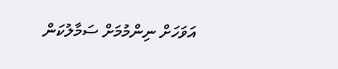އަވަހަށް ނިންމުމަށް ސަމާލުކަން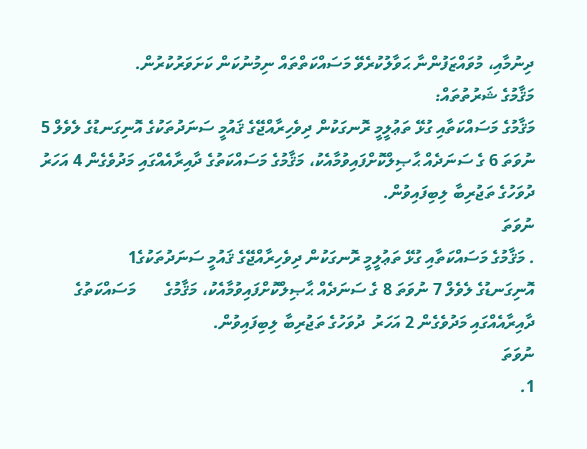ދިނުމާއި، މުވައްޒަފުންނާ ޙަވާލުކުރެވޭ މަސައްކަތްތައް ނިމުނުކަން ކަށަވަރުކުރުން.
މަޤާމުގެ ޝަރުތުތައް:
މަޤާމުގެ މަސައްކަތާއި ގުޅޭ ތަޢުލީމީ ރޮނގަކުން ދިވެހިރާއްޖޭގެ ޤައުމީ ސަނަދުތަކުގެ އޮނިގަނޑުގެ ލެވެލް 5 ނުވަތަ 6 ގެ ސަނަދެއް ޙާޞިލްކޮށްފައިވުމާއެކު، މަޤާމުގެ މަސައްކަތުގެ ދާއިރާއެއްގައި މަދުވެގެން 4 އަހަރު  ދުވަހުގެ ތަޖުރިބާ ލިބިފައިވުން.
ނުވަތަ
. މަޤާމުގެ މަސައްކަތާއި ގުޅޭ ތަޢުލީމީ ރޮނގަކުން ދިވެހިރާއްޖޭގެ ޤައުމީ ސަނަދުތަކުގެ1
އޮނިގަނޑުގެ ލެވެލް 7 ނުވަތަ 8 ގެ ސަނަދެއް ޙާޞިލްކޮށްފައިވުމާއެކު، މަޤާމުގެ       މަސައްކަތުގެ ދާއިރާއެއްގައި މަދުވެގެން 2 އަހަރު  ދުވަހުގެ ތަޖުރިބާ ލިބިފައިވުން.
ނުވަތަ
1.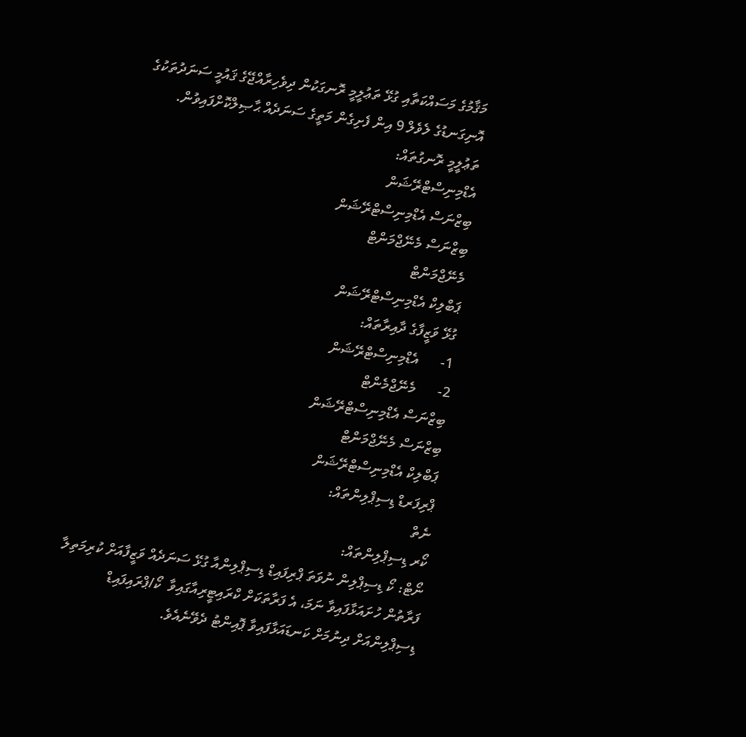މަޤާމުގެ މަސައްކަތާއި ގުޅޭ ތަޢުލީމީ ރޮނގަކުން ދިވެހިރާއްޖޭގެ ޤައުމީ ސަނަދުތަކުގެ  އޮނިގަނޑުގެ ލެވެލް 9 އިން ފެށިގެން މަތީގެ ސަނަދެއް ޙާޞިލްކޮށްފައިވުން.
ތަޢުލީމީ ރޮނގުތައް:
އެޑްމިނިސްޓްރޭޝަން
ބިޒްނަސް އެޑްމިނިސްޓްރޭޝަން
ބިޒްނަސް މެނޭޖްމަންޓް
މެނޭޖްމަންޓް
ޕަބްލިކް އެޑްމިނިސްޓްރޭޝަން
ގުޅޭ ވަޒީފާގެ ދާއިރާތައް:
1-      އެޑްމިނިސްޓްރޭޝަން
2-      މެނޭޖްމެންޓް
ބިޒްނަސް އެޑްމިނިސްޓްރޭޝަން
ބިޒްނަސް މެނޭޖްމަންޓް
ޕަބްލިކް އެޑްމިނިސްޓްރޭޝަން
ޕްރިފަރޑް ޑިސިޕްލިންތައް:
ނެތް
ކޯރ ޑިސިޕްލިންތައް:
ނޯޓް: ކޯ ޑިސިޕްލިން ނުވަތަ ޕްރިފައިޑް ޑިސިޕްލިންއާ ގުޅޭ ސަނަދެއް ވަޒީފާއަށް ކުރިމަތިލާ ފަރާތުން ހުށައަޅާފައިވާ ނަމަ، އެ ފަރާތަކަށް ކްރައިޓީރިއާގައިވާ  ކޯ/ޕްރައިފައިޑް ޑިސިޕްލިންއަށް ދިނުމަށް ކަނޑައަޅާފައިވާ ޕޮއިންޓު ދެވޭނެއެވެ.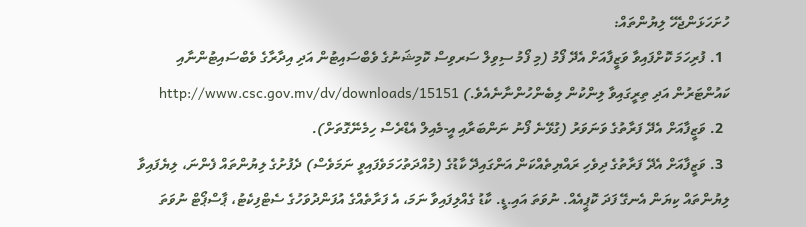ހުށަހަޅަންޖެހޭ ލިޔުންތައް:
  1. ފުރިހަމަ ކޮށްފައިވާ ވަޒީފާއަށް އެދޭ ފޯމު (މި ފޯމު ސިވިލް ސަރވިސް ކޮމިޝަނުގެ ވެބްސައިޓުން އަދި އިދާރާގެ ވެބްސައިޓުންނާއި ކައުންޓަރުން އަދި ތިރީގައިވާ ލިންކުން ލިބެންހުންނާނެއެވެ.) http://www.csc.gov.mv/dv/downloads/15151
  2. ވަޒީފާއަށް އެދޭ ފަރާތުގެ ވަނަވަރު (ގުޅޭނެ ފޯނު ނަންބަރާއި އީ-މެއިލް އެޑްރެސް ހިމެނޭގޮތަށް).
  3. ވަޒީފާއަށް އެދޭ ފަރާތުގެ ދިވެހި ރައްޔިތެއްކަން އަންގައިދޭ ކާޑުގެ (މުއްދަތުހަމަވެފައިވީ ނަމަވެސް) ދެފުށުގެ ލިޔުންތައް ފެންނަ، ލިޔެފައިވާ ލިޔުންތައް ކިޔަން އެނގޭ ފަދަ ކޮޕީއެއް. ނުވަތަ އައި.ޑީ. ކާޑު ގެއްލިފައިވާ ނަމަ، އެ ފަރާތެއްގެ އުފަންދުވަހުގެ ސެޓްފިކެޓު، ޕާސްޕޯޓް ނުވަތަ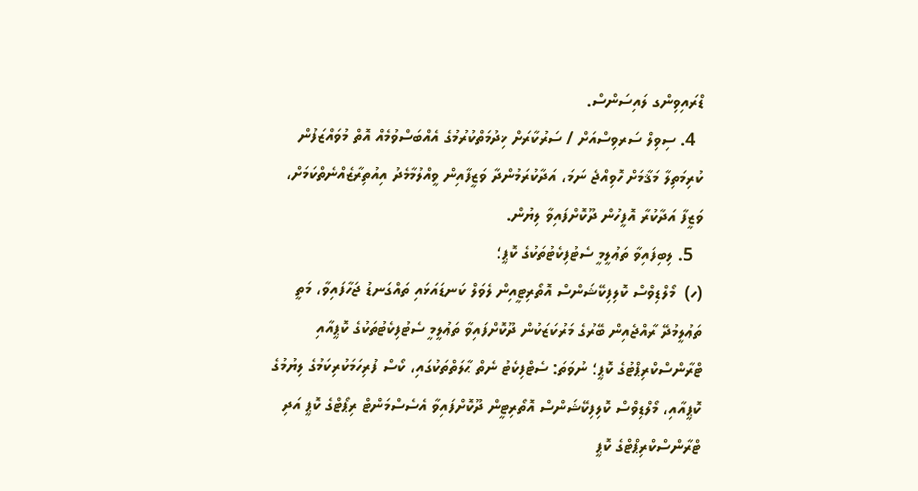ޑްރައިވިންގ ލައިސަންސް.
  4. ސިވިލް ސަރވިސްއަށް / ސަރުކާރަށް ޚިދުމަތްކުރުމުގެ އެއްބަސްވުމެއް އޮތް މުވައްޒަފުން ކުރިމަތިލާ މަޤާމަށް ހޮވިއްޖެ ނަމަ، އަދާކުރަމުންދާ ވަޒީފާއިން ވީއްލުމާމެދު އިއުތިރާޒެއްނެތްކަމަށް، ވަޒީފާ އަދާކުރާ އޮފީހުން ދޫކޮށްފައިވާ ލިޔުން.
  5. ލިބިފައިވާ ތަޢުލީމީ ސެޓުފިކެޓުތަކުގެ ކޮޕީ؛
(ހ)  މޯލްޑިވްސް ކޮލިފިކޭޝަންސް އޮތޯރިޓީއިން ލެވަލް ކަނޑައަޅައި ތައްގަނޑު ޖަހާފައިވާ، މަތީ ތަޢުލީމުދޭ ރާއްޖެއިން ބޭރުގެ މަރުކަޒަކުން ދޫކޮށްފައިވާ ތަޢުލީމީ ސެޓުފިކެޓުތަކުގެ ކޮޕީއާއި ޓްރާންސްކްރިޕްޓުގެ ކޮޕީ؛ ނުވަތަ: ސެޓްފިކެޓު ނެތް ޙާލަތްތަކުގައި، ކޯސް ފުރިހަމަކުރިކަމުގެ ލިޔުމުގެ ކޮޕީއާއި، މޯލްޑިވްސް ކޮލިފިކޭޝަންސް އޮތޯރިޓީން ދޫކޮށްފައިވާ އެސެސްމަންޓް ރިޕޯޓްގެ ކޮޕީ އަދި ޓްރާންސްކްރިޕްޓްގެ ކޮޕީ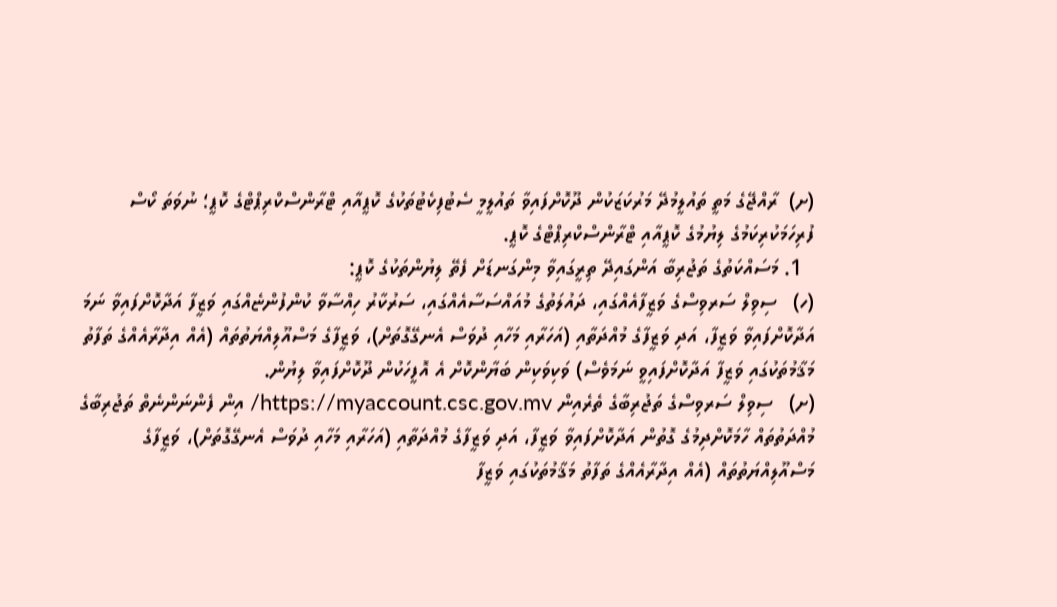(ށ)  ރާއްޖޭގެ މަތީ ތައުލީމުދޭ މަރުކަޒަކުން ދޫކޮށްފައިވާ ތައުލީމީ ސެޓުފިކެޓުތަކުގެ ކޮޕީއާއި ޓްރާންސްކްރިޕްޓްގެ ކޮޕީ؛ ނުވަތަ ކޯސް ފުރިހަމަކުރިކަމުގެ ލިޔުމުގެ ކޮޕީއާއި ޓްރާންސްކްރިޕްޓްގެ ކޮޕީ.
  1. މަސައްކަތުގެ ތަޖުރިބާ އަންގައިދޭ ތިރީގައިވާ މިންގަނޑަށް ފެތޭ ލިޔުންތަކުގެ ކޮޕީ:
(ހ)   ސިވިލް ސަރވިސްގެ ވަޒީފާއެއްގައި، ދައުލަތުގެ މުއައްސަސާއެއްގައި، ސަރުކާރު ހިއްސާވާ ކުންފުންޏެއްގައި ވަޒީފާ އަދާކޮށްފައިވާ ނަމަ އަދާކޮށްފައިވާ ވަޒީފާ، އަދި ވަޒީފާގެ މުއްދަތާއި (އަހަރާއި މަހާއި ދުވަސް އެނގޭގޮތަށް)، ވަޒީފާގެ މަސްއޫލިއްޔަތުތައް (އެއް އިދާރާއެއްގެ ތަފާތު މަޤާމުތަކުގައި ވަޒީފާ އަދާކޮށްފައިވީ ނަމަވެސް) ވަކިވަކިން ބަޔާންކޮށް އެ އޮފީހަކުން ދޫކޮށްފައިވާ ލިޔުން.
(ށ)   ސިވިލް ސަރވިސްގެ ތަޖުރިބާގެ ތެރެއިން https://myaccount.csc.gov.mv/ އިން ފެންނަންނެތް ތަޖުރިބާގެ މުއްދަތުތައް ހާމަކޮށްދިމުގެ ގޮތުން އަދާކޮށްފައިވާ ވަޒީފާ، އަދި ވަޒީފާގެ މުއްދަތާއި (އަހަރާއި މަހާއި ދުވަސް އެނގޭގޮތަށް)، ވަޒީފާގެ މަސްއޫލިއްޔަތުތައް (އެއް އިދާރާއެއްގެ ތަފާތު މަޤާމުތަކުގައި ވަޒީފާ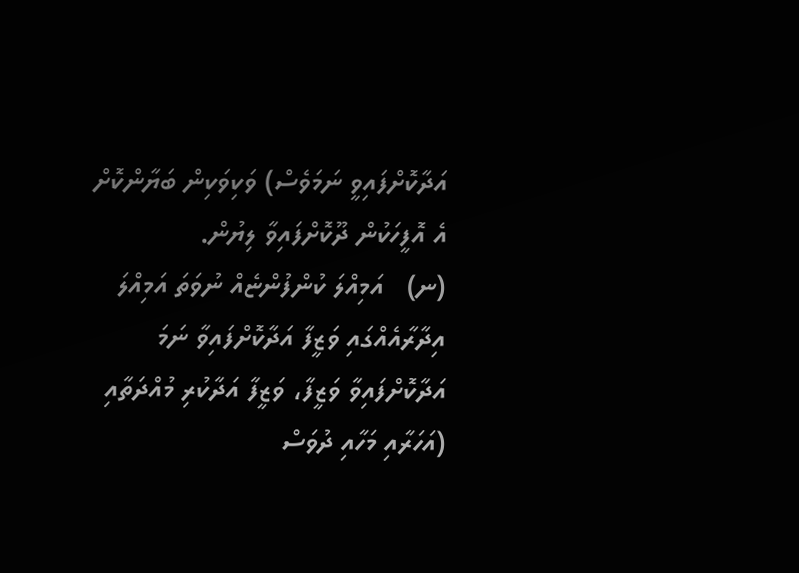އަދާކޮށްފައިވީ ނަމަވެސް) ވަކިވަކިން ބަޔާންކޮށް އެ އޮފީހަކުން ދޫކޮށްފައިވާ ލިޔުން.
(ނ)   އަމިއްލަ ކުންފުންޏެއް ނުވަތަ އަމިއްލަ އިދާރާއެއްގައި ވަޒީފާ އަދާކޮށްފައިވާ ނަމަ އަދާކޮށްފައިވާ ވަޒީފާ، ވަޒީފާ އަދާކުރި މުއްދަތާއި (އަހަރާއި މަހާއި ދުވަސް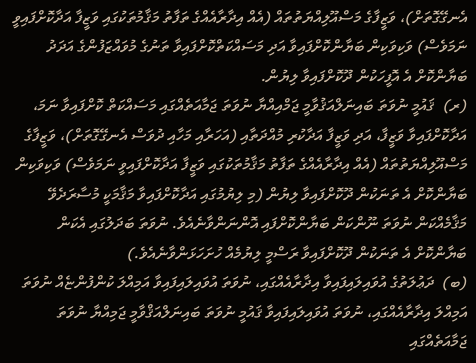އެނގޭގޮތަށް)، ވަޒީފާގެ މަސްއޫލިއްޔަތުތައް (އެއް އިދާރާއެއްގެ ތަފާތު މަޤާމުތަކުގައި ވަޒީފާ އަދާކޮށްފައިވީ ނަމަވެސް) ވަކިވަކިން ބަޔާންކޮށްފައިވާ އަދި މަސައްކަތްކޮށްފައިވާ ތަނުގެ މުވައްޒަފުންގެ އަދަދު ބަޔާންކޮށް އެ އޮފީހަކުން ދޫކޮށްފައިވާ ލިޔުން.
(ރ)  ޤައުމީ ނުވަތަ ބައިނަލްއަޤުވާމީ ޖަމްއިއްޔާ ނުވަތަ ޖަމާއަތެއްގައި މަސައްކަތް ކޮށްފައިވާ ނަމަ، އަދާކޮށްފައިވާ ވަޒީފާ، އަދި ވަޒީފާ އަދާކުރި މުއްދަތާއި (އަހަރާއި މަހާއި ދުވަސް އެނގޭގޮތަށް)، ވަޒީފާގެ މަސްއޫލިއްޔަތުތައް (އެއް އިދާރާއެއްގެ ތަފާތު މަޤާމުތަކުގައި ވަޒީފާ އަދާކޮށްފައިވީ ނަމަވެސް) ވަކިވަކިން ބަޔާންކޮށް އެ ތަނަކުން ދޫކޮށްފައިވާ ލިޔުން (މި ލިޔުމުގައި އަދާކޮށްފައިވާ މަޤާމަކީ މުސާރަދެވޭ މަޤާމެއްކަން ނުވަތަ ނޫންކަން ބަޔާންކޮށްފައި އޮންނަންވާނެއެވެ. ނުވަތަ ބަދަލުގައި އެކަން ބަޔާންކޮށް އެ ތަނަކުން ދޫކޮށްފައިވާ ރަސްމީ ލިޔުމެއް ހުށަހަޅަންވާނެއެވެ.)
(ބ)  ދަޢުލަތުގެ އުވައިލައިފައިވާ އިދާރާއެއްގައި، ނުވަތަ އުވައިލައިފައިވާ އަމިއްލަ ކުންފުންޏެއް ނުވަތަ އަމިއްލަ އިދާރާއެއްގައި، ނުވަތަ އުވައިލައިފައިވާ ޤައުމީ ނުވަތަ ބައިނަލްއަޤްވާމީ ޖަމިއްޔާ ނުވަތަ ޖަމާއަތެއްގައި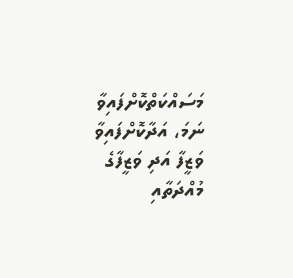މަސައްކަތްކޮށްފައިވާ ނަމަ، އަދާކޮށްފައިވާ ވަޒީފާ އަދި ވަޒީފާގެ މުއްދަތާއި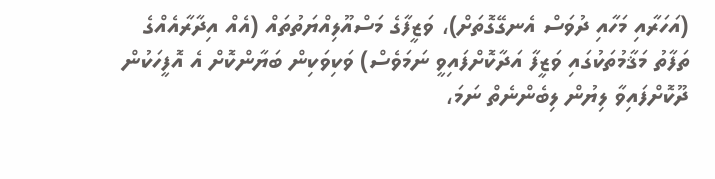(އަހަރާއި މަހާއި ދުވަސް އެނގޭގޮތަށް)، ވަޒީފާގެ މަސްއޫލިއްޔަތުތައް (އެއް އިދާރާއެއްގެ ތަފާތު މަޤާމުތަކުގައި ވަޒީފާ އަދާކޮށްފައިވީ ނަމަވެސް) ވަކިވަކިން ބަޔާންކޮށް އެ އޮފީހަކުން ދޫކޮށްފައިވާ ލިޔުން ލިބެންނެތް ނަމަ،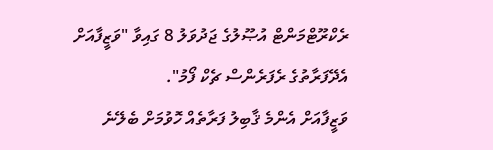ރެކްރޫޓްމަންޓް އުޞޫލުގެ ޖަދުވަލު 8 ގައިވާ "ވަޒީފާއަށް އެދޭފަރާތުގެ ރެފަރެންސް ޗެކް ފޯމު".
ވަޒީފާއަށް އެންމެ ޤާބިލު ފަރާތެއް ހޮވުމަށް ބެލޭނެ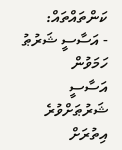ކަންތައްތައް:
- އަސާސީ ޝަރުޠު ހަމަވުން
އަސާސީ ޝަރުޠަށްވުރެ އިތުރަށް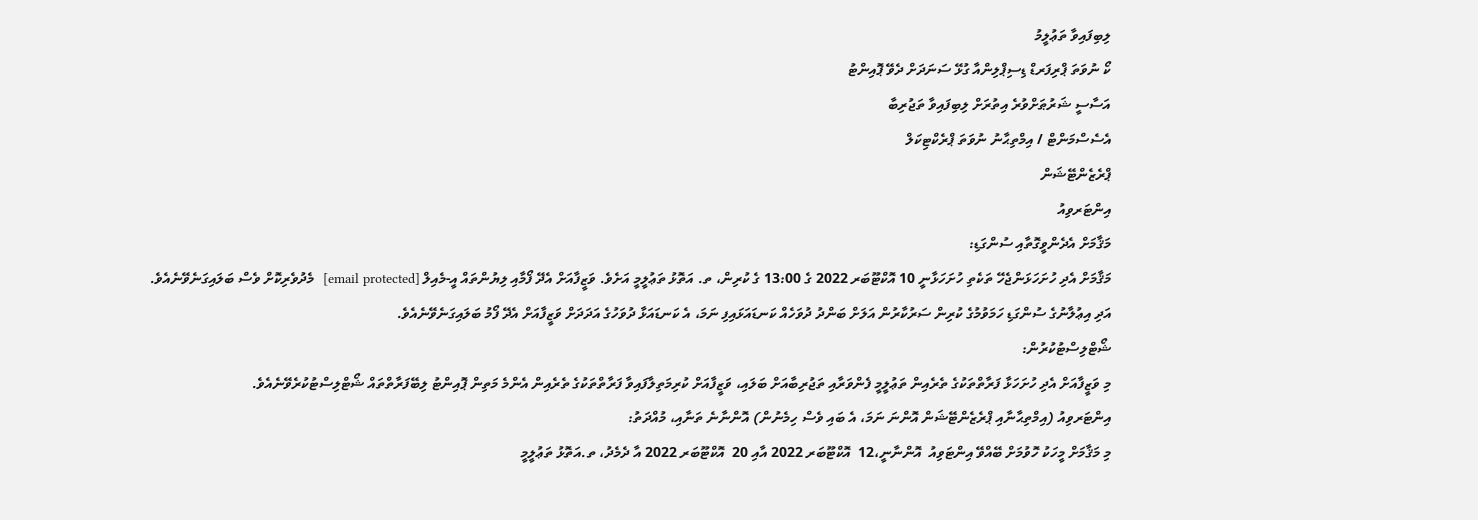ލިބިފައިވާ ތަޢުލީމު
ކޯ ނުވަތަ ޕްރިފަރޑް ޑިސިޕްލިންއާ ގުޅޭ ސަނަދަށް ދެވޭ ޕޮއިންޓު
އަސާސީ ޝަރުޠަށްވުރެ އިތުރަށް ލިބިފައިވާ ތަޖުރިބާ
އެސެސްމަންޓް / އިމްތިޙާނު ނުވަތަ ޕްރެކްޓިކަލް
ޕްރެޒެންޓޭޝަން
އިންޓަރވިއު
މަޤާމަށް އެދެންވީގޮތާއި ސުންގަޑި:
މަޤާމަށް އެދި ހުށަހަޅަންޖެހޭ ތަކެތި ހުށަހަޅާނީ 10 އޮކްޓޫބަރ 2022 ގެ 13:00 ގެ ކުރިން، ތ. އަތޮޅު ތަޢުލީމީ އަށެވެ. ވަޒީފާއަށް އެދޭ ފޯމާއި ލިޔުންތައް އީ-މެއިލް [email protected]  މެދުވެރިކޮށް ވެސް ބަލައިގަނެވޭނެއެވެ.
އަދި އިޢުލާނުގެ ސުންގަޑި ހަމަވުމުގެ ކުރިން ސަރުކާރުން އަލަށް ބަންދު ދުވަހެއް ކަނޑައަޅައިފި ނަމަ، އެ ކަނޑައަޅާ ދުވަހުގެ އަދަދަށް ވަޒީފާއަށް އެދޭ ފޯމު ބަލައިގަނެވޭނެއެވެ.
ޝޯޓްލިސްޓުކުރުން:
މި ވަޒީފާއަށް އެދި ހުށަހަޅާ ފަރާތްތަކުގެ ތެރެއިން ތަޢުލީމީ ފެންވަރާއި ތަޖުރިބާއަށް ބަލައި، ވަޒީފާއަށް ކުރިމަތިލާފައިވާ ފަރާތްތަކުގެ ތެރެއިން އެންމެ މަތިން ޕޮއިންޓު ލިބޭފަރާތްތައް ޝޯޓްލިސްޓުކުރެވޭނެއެވެ.
އިންޓަރވިއު (އިމްތިޙާނާއި ޕްރެޒެންޓޭޝަން އޮންނަ ނަމަ، އެ ބައި ވެސް ހިމެނުން) އޮންނާނެ ތަނާއި، މުއްދަތު:
މި މަޤާމަށް މީހަކު ހޮވުމަށް ބޭއްވޭ އިންޓަވިއު  އޮންނާނީ،12  އޮކްޓޫބަރ 2022 އާއި 20  އޮކްޓޫބަރ 2022 އާ ދެމެދު، ތ.އަތޮޅު ތަޢުލީމީ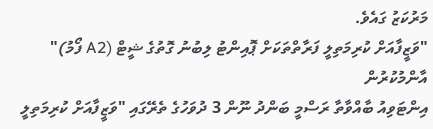މަރުކަޒު ގައެވެ.
"ވަޒީފާއަށް ކުރިމަތިލީ ފަރާތްތަކަށް ޕޮއިންޓު ލިބުނު ގޮތުގެ ޝީޓް (A2 ފޯމު)" އާންމުކުރުން
އިންޓަވިއު ބާއްވާތާ ރަސްމީ ބަންދު ނޫން 3 ދުވަހުގެ ތެރޭގައި "ވަޒީފާއަށް ކުރިމަތިލީ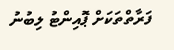ފަރާތްތަކަށް ޕޮއިންޓު ލިބުނު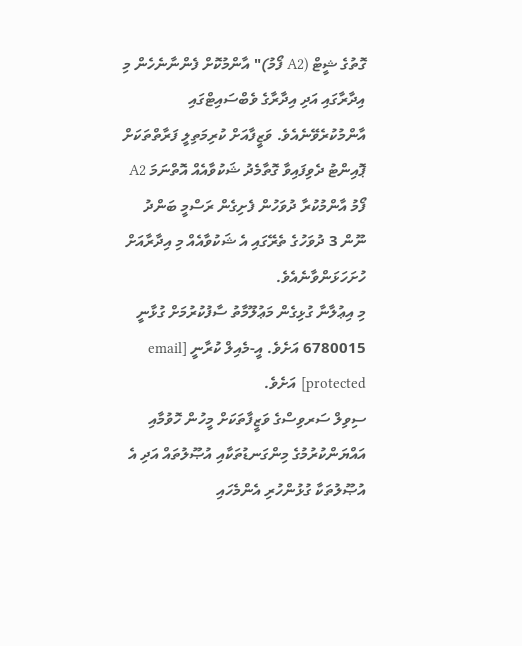ގޮތުގެ ޝީޓް (A2 ފޯމު)" އާންމުކޮށް ފެންނާނެހެން މި އިދާރާގައި އަދި އިދާރާގެ ވެބްސައިޓްގައި އާންމުކުރެވޭނެއެވެ. ވަޒީފާއަށް ކުރިމަތިލީ ފަރާތްތަކަށް ޕޮއިންޓު ދެވިފައިވާ ގޮތާމެދު ޝަކުވާއެއް އޮތްނަމަ A2 ފޯމު އާންމުކުރާ ދުވަހުން ފެށިގެން ރަސްމީ ބަންދު ނޫން 3 ދުވަހުގެ ތެރޭގައި އެ ޝަކުވާއެއް މި އިދާރާއަށް ހުށަހަޅަންވާނެއެވެ.
މި އިޢުލާނާ ގުޅިގެން މަޢުލޫމާތު ސާފުކުރުމަށް ގުޅާނީ 6780015 އަށެވެ. އީ-މެއިލް ކުރާނީ [email protected] އަށެވެ.
ސިވިލް ސަރވިސްގެ ވަޒީފާތަކަށް މީހުން ހޮވުމާއި އައްޔަންކުރުމުގެ މިންގަނޑުތަކާއި އުޞޫލުތައް އަދި އެ އުޞޫލުތަކާ ގުޅުންހުރި އެންމެހައި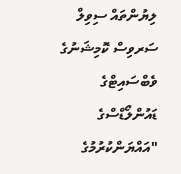ލިޔުންތައް ސިވިލް ސަރވިސް ކޮމިޝަނުގެ ވެބްސައިޓްގެ ޑައުންލޯޑްސްގެ "އައްޔަންކުރުމުގެ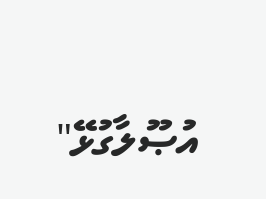އުޞޫލާގުޅޭ"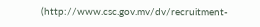(http://www.csc.gov.mv/dv/recruitment-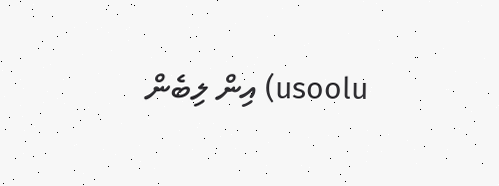usoolu) އިން ލިބެން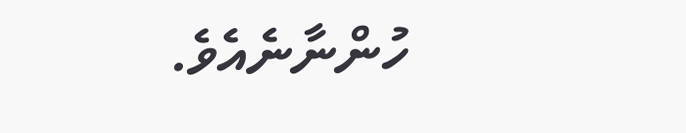ހުންނާނެއެވެ.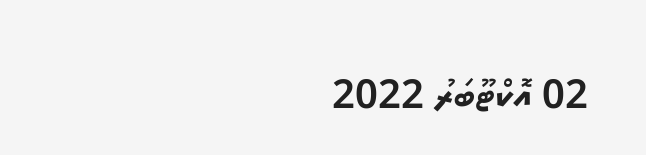02 އޮކްޓޫބަރު 2022